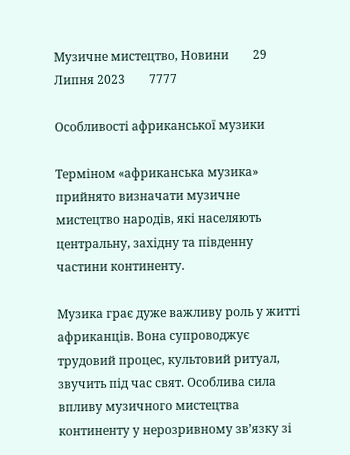Музичне мистецтво, Новини        29 Липня 2023        7777

Особливості африканської музики

Терміном «африканська музика» прийнято визначати музичне мистецтво народів, які населяють центральну, західну та південну частини континенту.

Музика грає дуже важливу роль у житті африканців. Вона супроводжує трудовий процес, культовий ритуал, звучить під час свят. Особлива сила впливу музичного мистецтва континенту у нерозривному зв’язку зі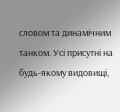словом та динамічним танком. Усі присутні на будь-якому видовищі,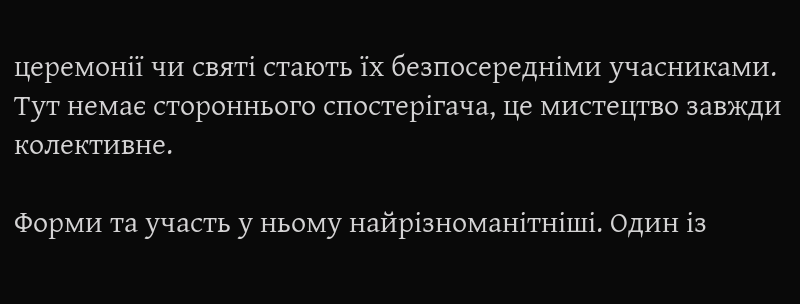церемонії чи святі стають їх безпосередніми учасниками. Тут немає стороннього спостерігача, це мистецтво завжди колективне.

Форми та участь у ньому найрізноманітніші. Один із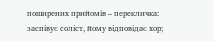поширених прийомів – перекличка: заспівує соліст, йому відповідає хор;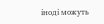іноді можуть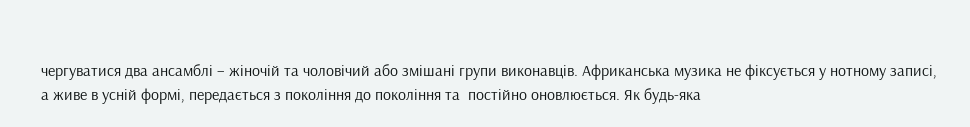чергуватися два ансамблі – жіночій та чоловічий або змішані групи виконавців. Африканська музика не фіксується у нотному записі, а живе в усній формі, передається з покоління до покоління та  постійно оновлюється. Як будь-яка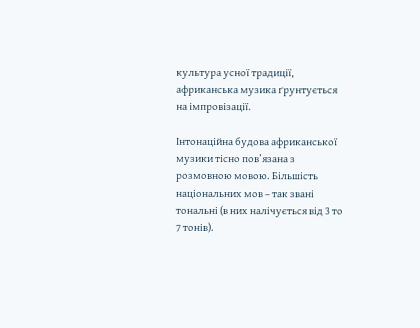культура усної традиції, африканська музика ґрунтується на імпровізації.

Інтонаційна будова африканської музики тісно пов’язана з розмовною мовою. Більшість національних мов – так звані тональні (в них налічується від 3 то 7 тонів).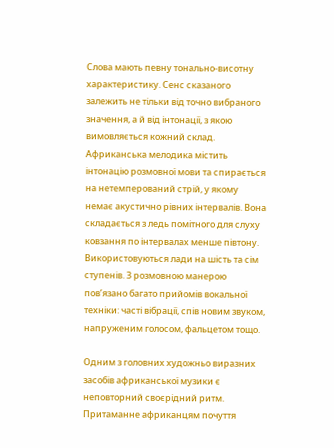Слова мають певну тонально-висотну характеристику. Сенс сказаного залежить не тільки від точно вибраного значення, а й від інтонації, з якою вимовляється кожний склад. Африканська мелодика містить інтонацію розмовної мови та спирається на нетемперований стрій, у якому немає акустично рівних інтервалів. Вона складається з ледь помітного для слуху ковзання по інтервалах менше півтону. Використовуються лади на шість та сім ступенів. З розмовною манерою пов’язано багато прийомів вокальної техніки: часті вібрації, спів новим звуком, напруженим голосом, фальцетом тощо.

Одним з головних художньо виразних засобів африканської музики є неповторний своєрідний ритм. Притаманне африканцям почуття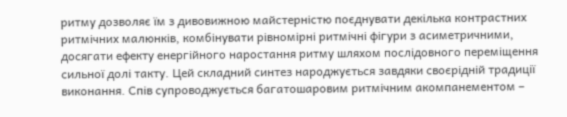ритму дозволяє їм з дивовижною майстерністю поєднувати декілька контрастних ритмічних малюнків, комбінувати рівномірні ритмічні фігури з асиметричними, досягати ефекту енергійного наростання ритму шляхом послідовного переміщення сильної долі такту. Цей складний синтез народжується завдяки своєрідній традиції виконання. Спів супроводжується багатошаровим ритмічним акомпанементом –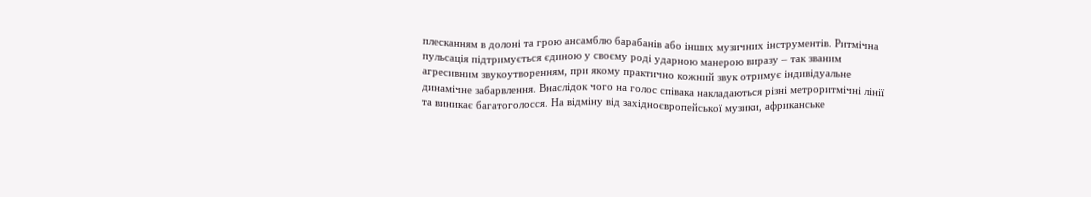плесканням в долоні та грою ансамблю барабанів або інших музичних інструментів. Ритмічна пульсація підтримується єдиною у своєму роді ударною манерою виразу – так званим агресивним звукоутворенням, при якому практично кожний звук отримує індивідуальне динамічне забарвлення. Внаслідок чого на голос співака накладаються різні метроритмічні лінії та виникає багатоголосся. На відміну від західноєвропейської музики, африканське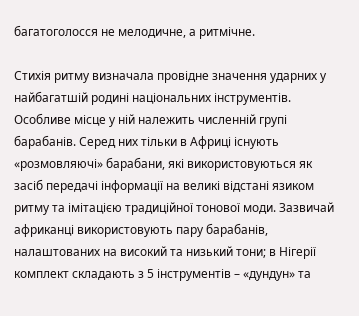багатоголосся не мелодичне, а ритмічне.

Стихія ритму визначала провідне значення ударних у найбагатшій родині національних інструментів. Особливе місце у ній належить численній групі барабанів. Серед них тільки в Африці існують «розмовляючі» барабани, які використовуються як засіб передачі інформації на великі відстані язиком ритму та імітацією традиційної тонової моди. Зазвичай африканці використовують пару барабанів, налаштованих на високий та низький тони; в Нігерії комплект складають з 5 інструментів – «дундун» та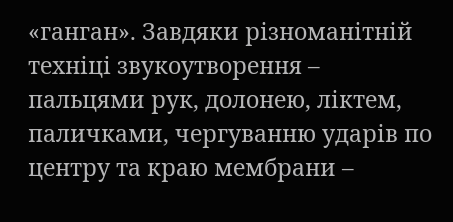«ганган». Завдяки різноманітній техніці звукоутворення – пальцями рук, долонею, ліктем, паличками, чергуванню ударів по центру та краю мембрани –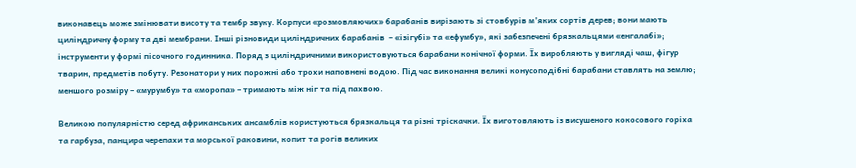виконавець може змінювати висоту та тембр звуку. Корпуси «розмовляючих» барабанів вирізають зі стовбурів м’яких сортів дерев; вони мають циліндричну форму та дві мембрани. Інші різновиди циліндричних барабанів  – «ізігубі» та «ефумбу», які забезпечені брязкальцями «енгалабі»; інструменти у формі пісочного годинника. Поряд з циліндричними використовуються барабани конічної форми. Їх виробляють у вигляді чаш, фігур тварин, предметів побуту. Резонатори у них порожні або трохи наповнені водою. Під час виконання великі конусоподібні барабани ставлять на землю; меншого розміру – «мурумбу» та «моропа» – тримають між ніг та під пахвою.

Великою популярністю серед африканських ансамблів користуються брязкальця та різні тріскачки. Їх виготовляють із висушеного кокосового горіха та гарбуза, панцира черепахи та морської раковини, копит та рогів великих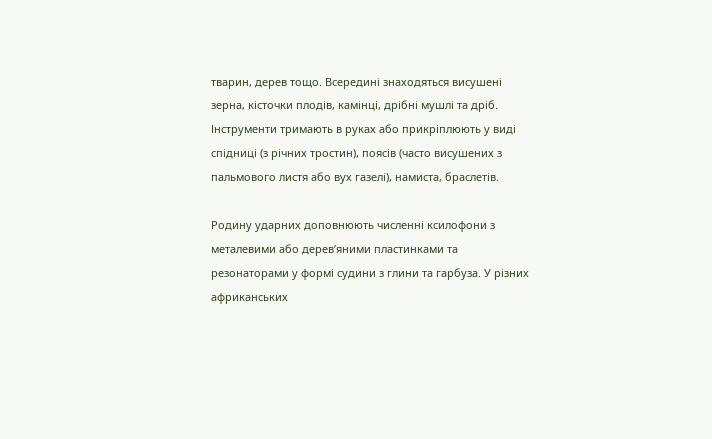тварин, дерев тощо. Всередині знаходяться висушені зерна, кісточки плодів, камінці, дрібні мушлі та дріб. Інструменти тримають в руках або прикріплюють у виді спідниці (з річних тростин), поясів (часто висушених з пальмового листя або вух газелі), намиста, браслетів.

Родину ударних доповнюють численні ксилофони з металевими або дерев’яними пластинками та резонаторами у формі судини з глини та гарбуза. У різних африканських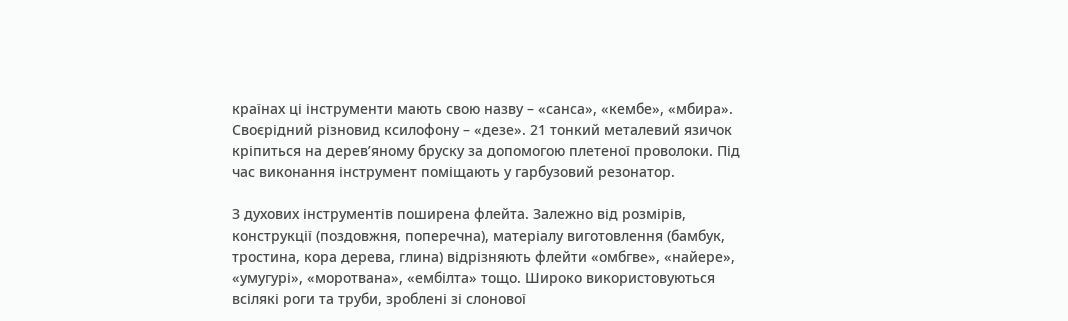країнах ці інструменти мають свою назву – «санса», «кембе», «мбира». Своєрідний різновид ксилофону – «дезе». 21 тонкий металевий язичок кріпиться на дерев’яному бруску за допомогою плетеної проволоки. Під час виконання інструмент поміщають у гарбузовий резонатор.

З духових інструментів поширена флейта. Залежно від розмірів, конструкції (поздовжня, поперечна), матеріалу виготовлення (бамбук, тростина, кора дерева, глина) відрізняють флейти «омбгве», «найере», «умугурі», «моротвана», «ембілта» тощо. Широко використовуються всілякі роги та труби, зроблені зі слонової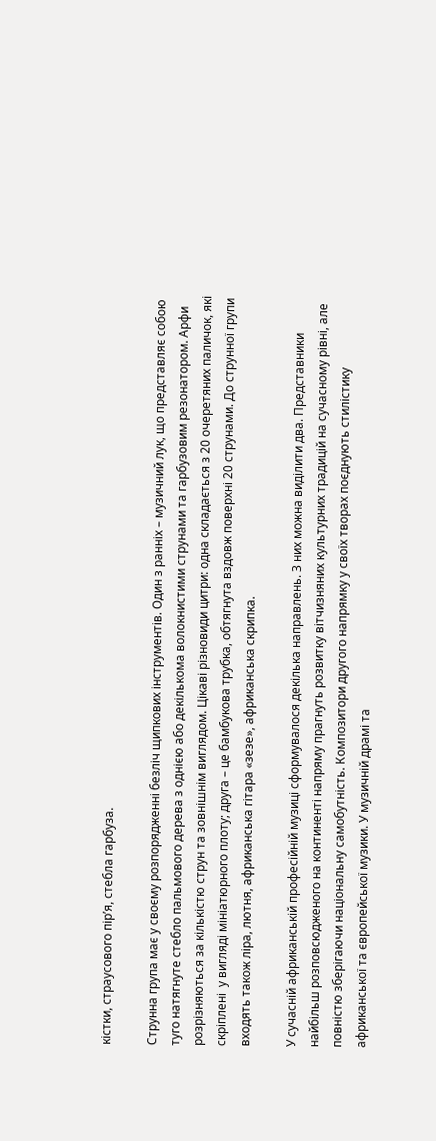кістки, страусового пір’я, стебла гарбуза.

Струнна група має у своєму розпорядженні безліч щипкових інструментів. Один з ранніх – музичний лук, що представляє собою туго натягнуте стебло пальмового дерева з однією або декількома волокнистими струнами та гарбузовим резонатором. Арфи розрізняються за кількістю струн та зовнішнім виглядом. Цікаві різновиди цитри: одна складається з 20 очеретяних паличок, які скріплені  у вигляді мініатюрного плоту; друга – це бамбукова трубка, обтягнута вздовж поверхні 20 струнами. До струнної групи входять також ліра, лютня, африканська гітара «зезе», африканська скрипка.

У сучасній африканській професійній музиці сформувалося декілька направлень. З них можна виділити два. Представники найбільш розповсюдженого на континенті напряму прагнуть розвитку вітчизняних культурних традицій на сучасному рівні, але повністю зберігаючи національну самобутність. Композитори другого напрямку у своїх творах поєднують стилістику африканської та європейської музики. У музичній драмі та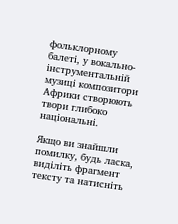фольклорному балеті, у вокально-інструментальній музиці композитори Африки створюють твори глибоко національні.

Якщо ви знайшли помилку, будь ласка, виділіть фрагмент тексту та натисніть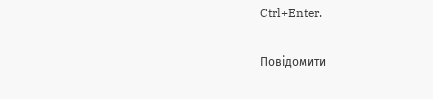Ctrl+Enter.

Повідомити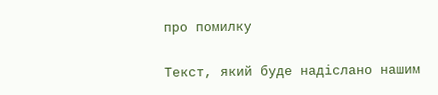про помилку

Текст, який буде надіслано нашим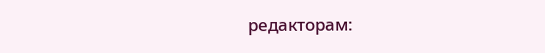редакторам: